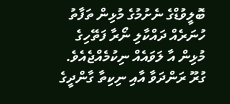ބޮލީވުޑްގެ ނެށުމުގެ މުޅިން ތަފާތު ހުނަރެއް ދައްކާލި ނޯރާ ފަތޭހިގެ މުޅިން އާ ލަވައެއް ނިކުމެއްޖެއެވެ. ގުރޫ ރަންދަވާ އާއި ނިކިތާ ގާންދީގެ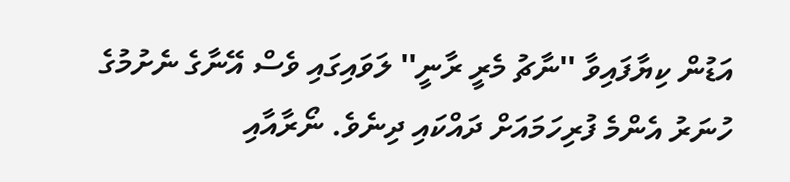އަޑުން ކިޔާފައިވާ ''ނާޗު މެރީ ރާނީ'' ލަވައިގައި ވެސް އޭނާގެ ނެށުމުގެ ހުނަރު އެންމެ ފުރިހަމައަށް ދައްކައި ދިނެވެ. ނޯރާއާއި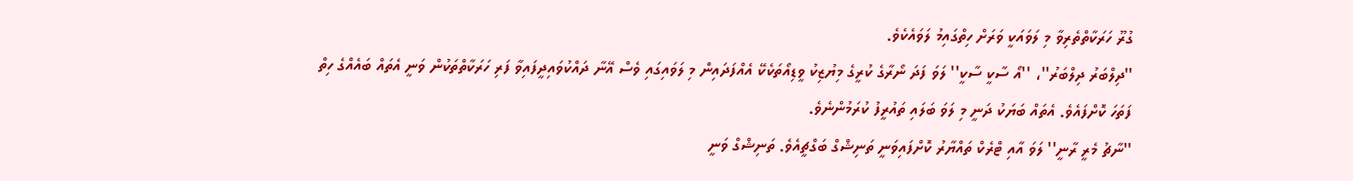ގުރޫ ހަރަކާތްތެރިވާ މި ލަވައަކީ ވަރަށް ހިތްގައިމު ލަވައެކެވެ.
''ދިލްބަރު ދިލްބަރު''، ''އޯ ސާކީ ސާކީ'' ލަވަ ފަދަ ނޯރާގެ ކުރީގެ މިޔުޒިކު ވީޑިއޯތަކެކޭ އެއްފަދައިން މި ލަވައިގައި ވެސް އޭނާ ދައްކުވައިދީފައިވާ ފަރި ހަރަކާތްތަކުން ވަނީ އެތައް ބައެއްގެ ހިތް ފަތަހަ ކޮށްފައެވެ. އެތައް ބަޔަކު ދަނީ މި ލަވަ ބަލައި ތައުރީފު ކުރަމުންނެވެ.
''ނާޗު މެރީ ރާނީ'' ލަވަ އާއި ޓްރެކް ތައްޔާރު ކޮށްފައިވަނީ ތަނިޝްގް ބަގްޗީއެވެ. ތަނިޝްގް ވަނީ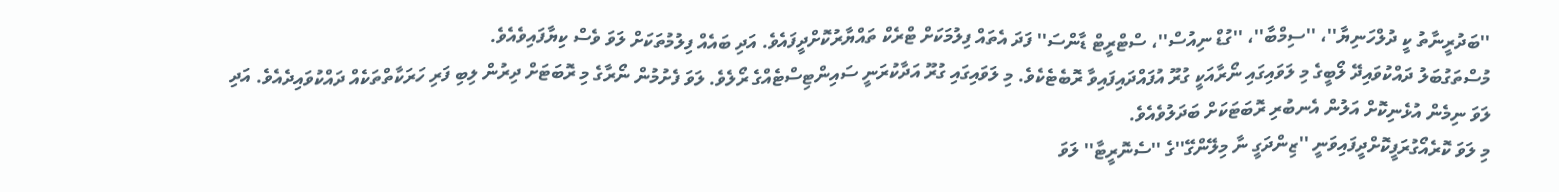''ބަދުރީނާތު ކީ ދުލްހަނިޔާ''، ''ސިމްބާ''، ''ގުޑް ނިއުސް''، ސްޓްރީޓް ޑާންސަ'' ފަދަ އެތައް ފިލުމަކަށް ޓްރެކް ތައްޔާރުކޮށްދީފައެވެ. އަދި ބައެއް ފިލުމުތަކަށް ލަވަ ވެސް ކިޔާފައިވެއެވެ.
މުސްތަގުބަލު ދައްކުވައިދޭ ލޯބީގެ މި ލަވައިގައި ނޯރާއަކީ ގުރޫ އުފައްދައިފައިވާ ރޮބެޓެކެވެ. މި ލަވައިގައި ގުރޫ އަދާކުރަނީ ސައިންޓިސްޓެއްގެ ރޯލެވެ. ލަވަ ފެށުމުން ނޯރާގެ މި ރޮބަޓަށް ދިރުން ލިބި ފަރި ހަރަކާތްތަކެއް ދައްކުވައިދެއެވެ. އަދި ލަވަ ނިމެން އުޅެނިކޮށް އަލުން އެނބުރި ރޮބަޓަކަށް ބަދަލުވެއެވެ.
މި ލަވަ ކޮރެއޯގުރަފީކޮށްދީފައިވަނީ ''ޒިންދަގީ ނާ މިލޭންގޭ''ގެ ''ސެނޮރީޓާ'' ލަވަ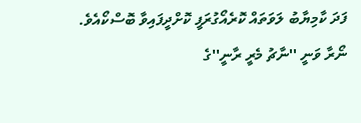ފަދަ ކާމިޔާބު ލަވަތައް ކޮރެއޯގުރަފީ ކޮށްދީފައިވާ ބޮސްކޯއެވެ.
ނޯރާ ވަނީ ''ނާޗު މެރީ ރާނީ''ގެ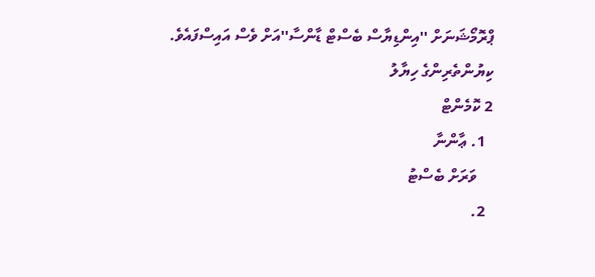ޕްރޮމޯޝަނަށް ''އިންޑިޔާސް ބެސްޓް ޑާންސާ''އަށް ވެސް އައިސްފައެވެ.
ކިޔުންތެރިންގެ ހިޔާލު
2 ކޮމެންޓް
  1. ޢާންނާ
    ވަރަށް ބެސްޓު
  2.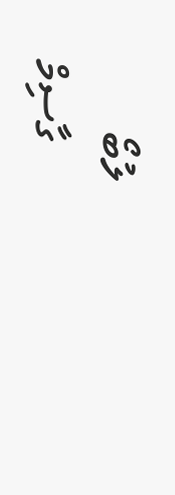ލުބޯ
    ގާސިމް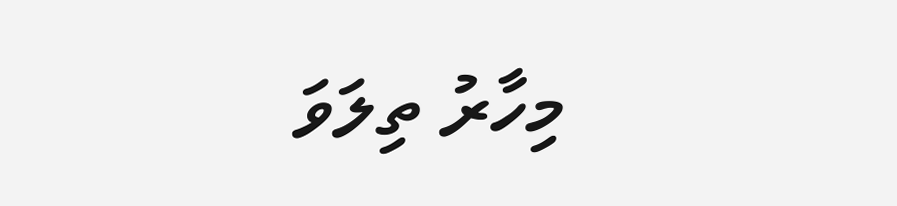މިހާރު ތިލަވަ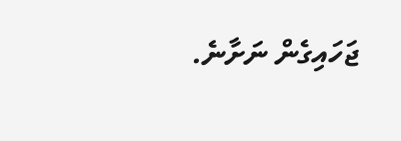ޖަހައިގެން ނަށާނެ.